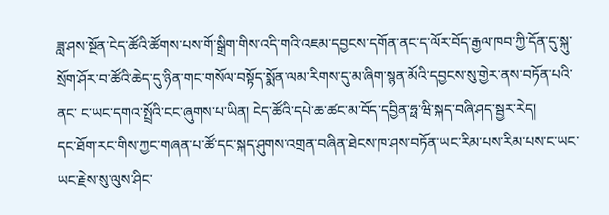ཟླ་ཤས་སྔོན་ངེད་ཚོའི་ཚོགས་པས་གོ་སྒྲིག་གིས་འདི་གའི་འཇམ་དབྱངས་དགོན་ནང་ད་ལོར་བོད་རྒྱལ་ཁབ་ཀྱི་དོན་དུ་སྐུ་སྲོག་ཤོར་བ་ཚོའི་ཆེད་དུ་ཉིན་གང་གསོལ་བསྟོད་སྨོན་ལམ་རིགས་དུ་མ་ཞིག་སྙན་མོའི་དབྱངས་སུ་གྱེར་ནས་བཏོན་པའི་ནང་ ང་ཡང་དགའ་སྤྲོའི་ངང་ཞུགས་པ་ཡིན། ངེད་ཚོའི་དཔེ་ཆ་ཚང་མ་བོད་དབྱིན་ཧྥ་ཝི་སྐད་བཞི་ཤད་སྦྱར་རེད།
དང་ཐོག་རང་གིས་ཀྱང་གཞན་པ་ཚོ་དང་སྐད་ཤུགས་འགྲན་བཞིན་ཐེངས་ཁ་ཤས་བཏོན་ཡང་རིམ་པས་རིམ་པས་ང་ཡང་ཡང་རྗེས་སུ་ལུས་ཤིང་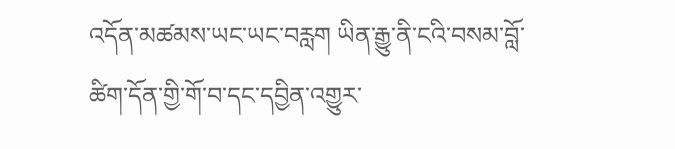འདོན་མཚམས་ཡང་ཡང་བརླག ཡིན་རྒྱུ་ནི་ངའི་བསམ་བློ་ཚིག་དོན་གྱི་གོ་བ་དང་དབྱིན་འགྱུར་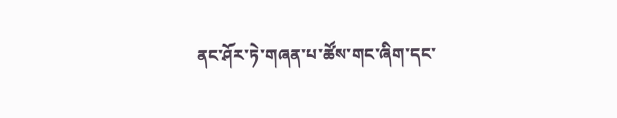ནང་ཤོར་ཏེ་གཞན་པ་ཚོས་གང་ཞིག་དང་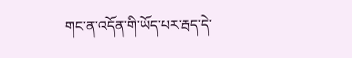གང་ན་འདོན་གི་ཡོད་པར་རྦད་དེ་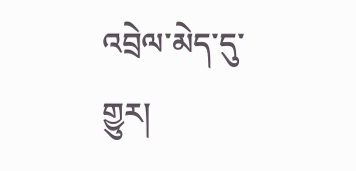འབྲེལ་མེད་དུ་གྱུར།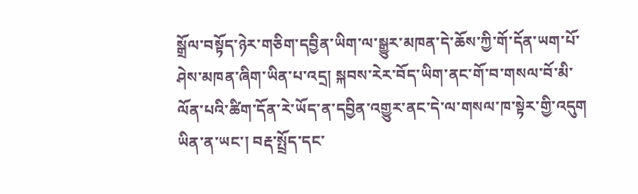སྒྲོལ་བསྟོད་ཉེར་གཅིག་དབྱིན་ཡིག་ལ་སྒྱུར་མཁན་དེ་ཆོས་ཀྱི་གོ་དོན་ཡག་པོ་ཤེས་མཁན་ཞིག་ཡིན་པ་འདྲ། སྐབས་རེར་བོད་ཡིག་ནང་གོ་བ་གསལ་བོ་མི་ལོན་པའི་ཚིག་དོན་རེ་ཡོད་ན་དབྱིན་འགྱུར་ནང་དེ་ལ་གསལ་ཁ་སྟེར་གྱི་འདུག ཡིན་ན་ཡང་། བརྡ་སྤྲོད་དང་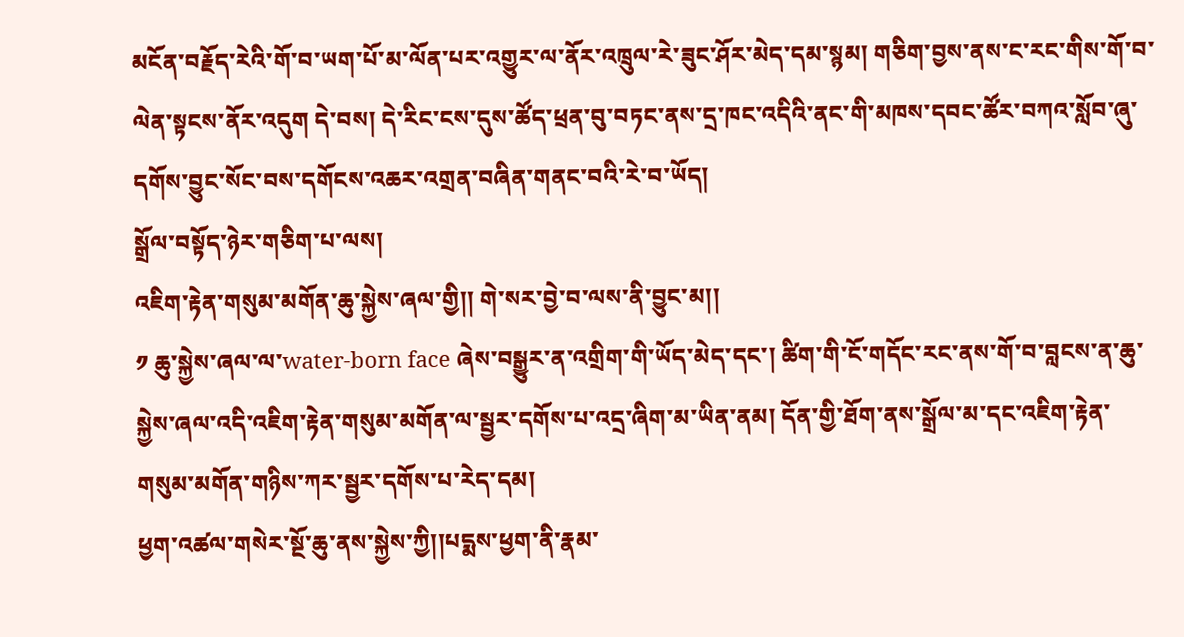མངོན་བརྗོད་རེའི་གོ་བ་ཡག་པོ་མ་ལོན་པར་འགྱུར་ལ་ནོར་འཁྲུལ་རེ་ཟུང་ཤོར་མེད་དམ་སྙམ། གཅིག་བྱས་ནས་ང་རང་གིས་གོ་བ་ལེན་སྟངས་ནོར་འདུག དེ་བས། དེ་རིང་ངས་དུས་ཚོད་ཕྲན་བུ་བཏང་ནས་དྲ་ཁང་འདིའི་ནང་གི་མཁས་དབང་ཚོར་བཀའ་སློབ་ཞུ་དགོས་བྱུང་སོང་བས་དགོངས་འཆར་འགྲན་བཞིན་གནང་བའི་རེ་བ་ཡོད།
སྒྲོལ་བསྟོད་ཉེར་གཅིག་པ་ལས།
འཇིག་རྟེན་གསུམ་མགོན་ཆུ་སྐྱེས་ཞལ་གྱི།། གེ་སར་བྱེ་བ་ལས་ནི་བྱུང་མ།།
༡ ཆུ་སྐྱེས་ཞལ་ལ་water-born face ཞེས་བསྒྱུར་ན་འགྲིག་གི་ཡོད་མེད་དང་། ཚིག་གི་ངོ་གདོང་རང་ནས་གོ་བ་བླངས་ན་ཆུ་སྐྱེས་ཞལ་འདི་འཇིག་རྟེན་གསུམ་མགོན་ལ་སྦྱར་དགོས་པ་འདྲ་ཞིག་མ་ཡིན་ནམ། དོན་གྱི་ཐོག་ནས་སྒྲོལ་མ་དང་འཇིག་རྟེན་གསུམ་མགོན་གཉིས་ཀར་སྦྱར་དགོས་པ་རེད་དམ།
ཕྱག་འཚལ་གསེར་སྔོ་ཆུ་ནས་སྐྱེས་ཀྱི།།པདྨས་ཕྱག་ནི་རྣམ་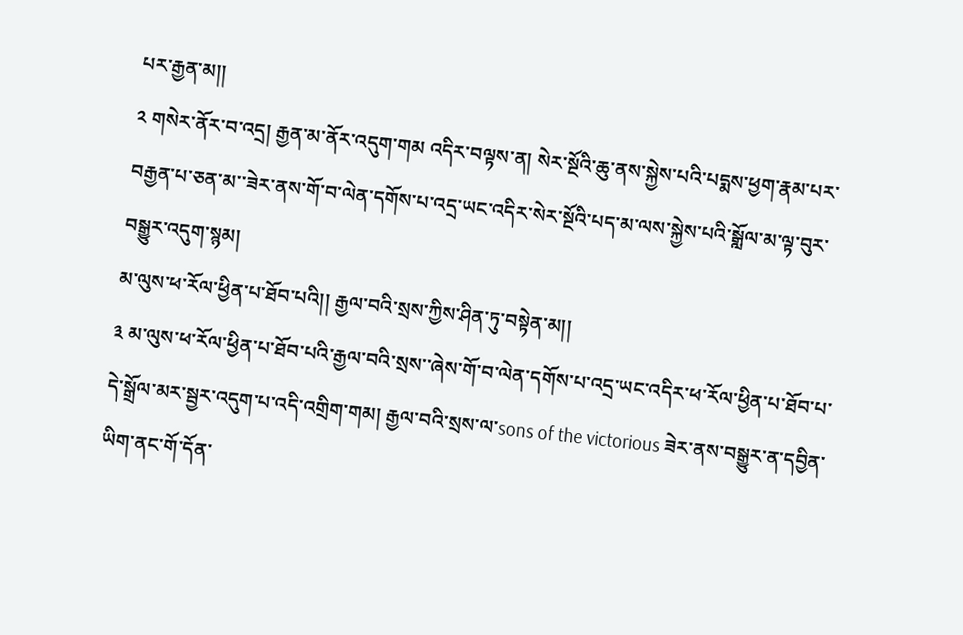པར་རྒྱན་མ།།
༢ གསེར་ནོར་བ་འདྲ། རྒྱན་མ་ནོར་འདུག་གམ འདིར་བལྟས་ན། སེར་སྔོའི་ཆུ་ནས་སྐྱེས་པའི་པདྨས་ཕྱག་རྣམ་པར་བརྒྱན་པ་ཅན་མ་་ཟེར་ནས་གོ་བ་ལེན་དགོས་པ་འདྲ་ཡང་འདིར་སེར་སྔོའི་པད་མ་ལས་སྐྱེས་པའི་སྒློལ་མ་ལྟ་བུར་བསྒྱུར་འདུག་སྙམ།
མ་ལུས་ཕ་རོལ་ཕྱིན་པ་ཐོབ་པའི།། རྒྱལ་བའི་སྲས་ཀྱིས་ཤིན་ཏུ་བསྟེན་མ།།
༣ མ་ལུས་ཕ་རོལ་ཕྱིན་པ་ཐོབ་པའི་རྒྱལ་བའི་སྲས་་ཞེས་གོ་བ་ལེན་དགོས་པ་འདྲ་ཡང་འདིར་ཕ་རོལ་ཕྱིན་པ་ཐོབ་པ་དེ་སྒྲོལ་མར་སྦྱར་འདུག་པ་འདི་འགྲིག་གམ། རྒྱལ་བའི་སྲས་ལ་sons of the victorious ཟེར་ནས་བསྒྱུར་ན་དབྱིན་ཡིག་ནང་གོ་དོན་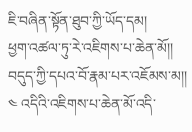ཇི་བཞིན་སྟོན་ཐུབ་ཀྱི་ཡོད་དམ།
ཕྱག་འཚལ་ཏུ་རེ་འཇིགས་པ་ཆེན་མོ།། བདུད་ཀྱི་དཔའ་བོ་རྣམ་པར་འཇོམས་མ།།
༤ འདིའི་འཇིགས་པ་ཆེན་མོ་འདི་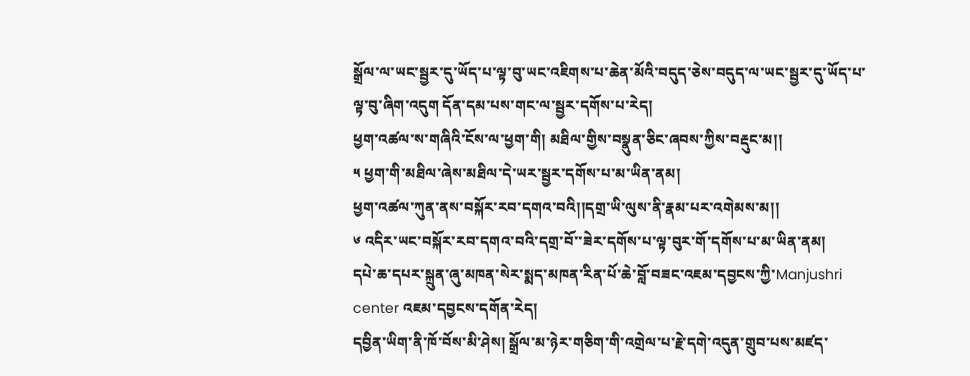སྒྲོལ་ལ་ཡང་སྦྱར་དུ་ཡོད་པ་ལྟ་བུ་ཡང་འཇིགས་པ་ཆེན་མོའི་བདུད་ཅེས་བདུད་ལ་ཡང་སྦྱར་དུ་ཡོད་པ་ལྟ་བུ་ཞིག་འདུག དོན་དམ་པས་གང་ལ་སྦྱར་དགོས་པ་རེད།
ཕྱག་འཚལ་ས་གཞིའི་ངོས་ལ་ཕྱག་གི། མཐིལ་གྱིས་བསྣུན་ཅིང་ཞབས་ཀྱིས་བརྡུང་མ།།
༥ ཕྱག་གི་མཐིལ་ཞེས་མཐིལ་དེ་ཡར་སྦྱར་དགོས་པ་མ་ཡིན་ནམ།
ཕྱག་འཚལ་ཀུན་ནས་བསྐོར་རབ་དགའ་བའི།།དགྲ་ཡི་ལུས་ནི་རྣམ་པར་འགེམས་མ།།
༦ འདིར་ཡང་བསྐོར་རབ་དགའ་བའི་དགྲ་བོ་་ཟེར་དགོས་པ་ལྟ་བུར་གོ་དགོས་པ་མ་ཡིན་ནམ།
དཔེ་ཆ་དཔར་སྐྲུན་ཞུ་མཁན་སེར་སྨད་མཁན་རིན་པོ་ཆེ་བློ་བཟང་འཇམ་དབྱངས་ཀྱི་Manjushri center འཇམ་དབྱངས་དགོན་རེད།
དབྱིན་ཡིག་ནི་ཁོ་བོས་མི་ཤེས། སྒྲོལ་མ་ཉེར་གཅིག་གི་འགྲེལ་པ་རྗེ་དགེ་འདུན་གྲུབ་པས་མཛད་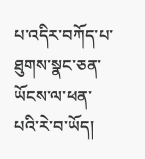པ་འདིར་བཀོད་པ་ཐུགས་སྣང་ཅན་ཡོངས་ལ་ཕན་པའི་རེ་བ་ཡོད།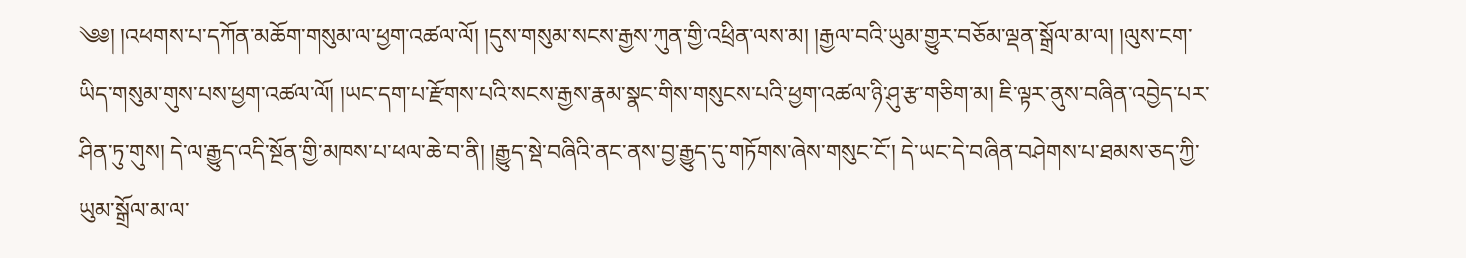༄༅། །འཕགས་པ་དཀོན་མཆོག་གསུམ་ལ་ཕྱག་འཚལ་ལོ། །དུས་གསུམ་སངས་རྒྱས་ཀུན་གྱི་འཕྲིན་ལས་མ། །རྒྱལ་བའི་ཡུམ་གྱུར་བཅོམ་ལྡན་སྒྲོལ་མ་ལ། །ལུས་ངག་ཡིད་གསུམ་གུས་པས་ཕྱག་འཚལ་ལོ། །ཡང་དག་པ་རྫོགས་པའི་སངས་རྒྱས་རྣམ་སྣང་གིས་གསུངས་པའི་ཕྱག་འཚལ་ཉི་ཤུ་རྩ་གཅིག་མ། ཇི་ལྟར་ནུས་བཞིན་འབྱེད་པར་ཤིན་ཏུ་གུས། དེ་ལ་རྒྱུད་འདི་སྔོན་གྱི་མཁས་པ་ཕལ་ཆེ་བ་ནི། །རྒྱུད་སྡེ་བཞིའི་ནང་ནས་བྱ་རྒྱུད་དུ་གཏོགས་ཞེས་གསུང་ངོ་། དེ་ཡང་དེ་བཞིན་བཤེགས་པ་ཐམས་ཅད་ཀྱི་ཡུམ་སྒྲོལ་མ་ལ་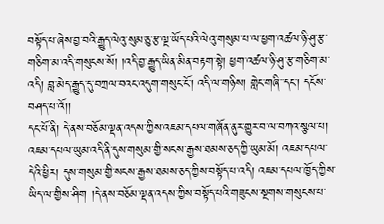བསྟོད་པ་ཞེས་བྱ་བའི་རྒྱུད་ལེའུ་སུམ་ཅུ་རྩ་ལྔ་ཡོད་པའི་ལེའུ་གསུམ་པ་ལ་ཕྱག་འཚལ་ཉི་ཤུ་རྩ་གཅིག་མ་འདི་གསུངས་སོ། །འདི་བྱ་རྒྱུད་ཡིན་མིན་བརྟག་སྟེ། ཕྱག་འཚལ་ཉི་ཤུ་རྩ་གཅིག་མ་འདི། བླ་མེད་རྒྱུད་དུ་བཀྲལ་བའང་འདུག་གསུང་ངོ་། འདི་ལ་གཉིས། གླེང་གཞི་་དང་། དངོས་བཤད་པ་འོ།།
དང་པོ་ནི། དེ་ནས་བཅོམ་ལྡན་འདས་ཀྱིས་འཇམ་དཔལ་གཞོན་ནུར་གྱུར་བ་ལ་བཀའ་སྩལ་པ། འཇམ་དཔལ་ཡུམ་འདི་ནི་དུས་གསུམ་གྱི་སངས་རྒྱས་ཐམས་ཅད་ཀྱི་ཡུམ་མོ། འཇམ་དཔལ་དེའི་ཕྱིར། དུས་གསུམ་གྱི་སངས་རྒྱས་ཐམས་ཅད་ཀྱིས་བསྟོད་པ་འདི། འཇམ་དཔལ་ཁྱོད་ཀྱིས་ཡིད་ལ་གྱིས་ཤིག །དེ་ནས་བཅོམ་ལྡན་འདས་ཀྱིས་བསྟོད་པའི་གཟུངས་སྔགས་གསུངས་པ་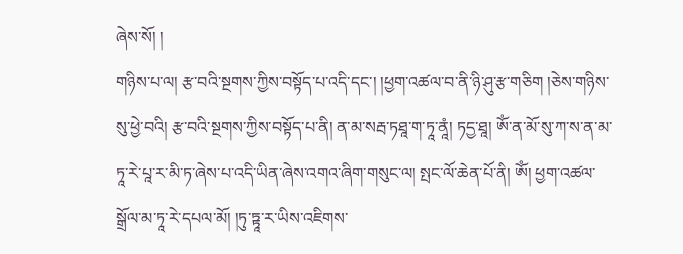ཞེས་སོ། །
གཉིས་པ་ལ། རྩ་བའི་སྔགས་ཀྱིས་བསྟོད་པ་འདི་དང་། །ཕྱག་འཚལ་བ་ནི་ཉི་ཤུ་རྩ་གཅིག །ཅེས་གཉིས་སུ་ཕྱེ་བའི། རྩ་བའི་སྔགས་ཀྱིས་བསྟོད་པ་ནི། ན་མ་སརྦ་ཏཐཱ་ག་ཏཱ་ནཱཾ། ཏདྱ་ཐཱ། ཨོཾ་ན་མོ་སུ་ཀ་ས་ན་མ་ཏཱ་རེ་པཱ་ར་མི་ཏ་ཞེས་པ་འདི་ཡིན་ཞེས་འགའ་ཞིག་གསུང་ལ། སྤང་ལོ་ཆེན་པོ་ནི། ཨོཾ། ཕྱག་འཚལ་སྒྲོལ་མ་ཏཱ་རེ་དཔལ་མོ། །ཏུ་ཏྟཱ་ར་ཡིས་འཇིགས་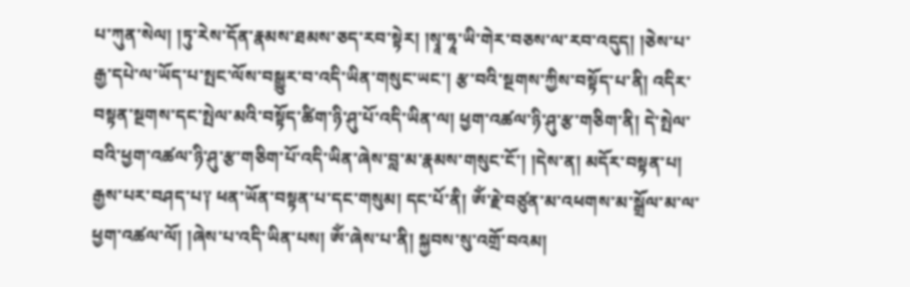པ་ཀུན་སེལ། །ཏུ་རེས་དོན་རྣམས་ཐམས་ཅད་རབ་སྟེར། །སྭཱ་ཧཱ་ཡི་གེར་བཅས་ལ་རབ་འདུད། །ཅེས་པ་རྒྱ་དཔེ་ལ་ཡོད་པ་སྤང་ལོས་བསྒྱུར་བ་འདི་ཡིན་གསུང་ཡང་། རྩ་བའི་སྔགས་ཀྱིས་བསྟོད་པ་ནི། འདིར་བསྟན་སྔགས་དང་སྤེལ་མའི་བསྟོད་ཚིག་ཉི་ཤུ་པོ་འདི་ཡིན་ལ། ཕྱག་འཚལ་ཉི་ཤུ་རྩ་གཅིག་ནི། དེ་སྤེལ་བའི་ཕྱག་འཚལ་ཉི་ཤུ་རྩ་གཅིག་པོ་འདི་ཡིན་ཞེས་བླ་མ་རྣམས་གསུང་ངོ་། །དེས་ན། མདོར་བསྟན་པ། རྒྱས་པར་བཤད་པ༑ ཕན་ཡོན་བསྟན་པ་དང་གསུམ། དང་པོ་ནི། ཨོཾ་རྗེ་བཙུན་མ་འཕགས་མ་སྒྲོལ་མ་ལ་ཕྱག་འཚལ་ལོ། །ཞེས་པ་འདི་ཡིན་པས། ཨོཾ་ཞེས་པ་ནི། སྐྱབས་སུ་འགྲོ་བའམ།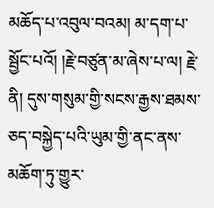མཆོད་པ་འབུལ་བའམ། མ་དག་པ་སྦྱོང་པའོ། །རྗེ་བཙུན་མ་ཞེས་པ་ལ། རྗེ་ནི། དུས་གསུམ་གྱི་སངས་རྒྱས་ཐམས་ཅད་བསྐྱེད་པའི་ཡུམ་གྱི་ནང་ནས་མཆོག་ཏུ་གྱུར་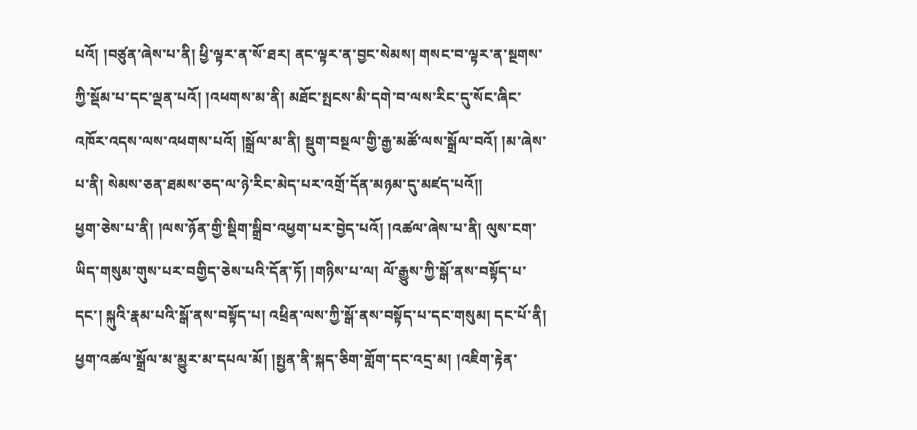པའོ། །བཙུན་ཞེས་པ་ནི། ཕྱི་ལྟར་ན་སོ་ཐར། ནང་ལྟར་ན་བྱང་སེམས། གསང་བ་ལྟར་ན་སྔགས་ཀྱི་སྡོམ་པ་དང་ལྡན་པའོ། །འཕགས་མ་ནི། མཐོང་སྤངས་མི་དགེ་བ་ལས་རིང་དུ་སོང་ཞིང་འཁོར་འདས་ལས་འཕགས་པའོ། །སྒྲོལ་མ་ནི། སྡུག་བསྔལ་གྱི་རྒྱ་མཚོ་ལས་སྒྲོལ་བའོ། །མ་ཞེས་པ་ནི། སེམས་ཅན་ཐམས་ཅད་ལ་ཉེ་རིང་མེད་པར་འགྲོ་དོན་མཉམ་དུ་མཛད་པའོ།།
ཕྱག་ཅེས་པ་ནི། །ལས་ཉོན་གྱི་སྡིག་སྒྲིབ་འཕྱག་པར་བྱེད་པའོ། །འཚལ་ཞེས་པ་ནི། ལུས་ངག་ཡིད་གསུམ་གུས་པར་བགྱིད་ཅེས་པའི་དོན་ཏོ། །གཉིས་པ་ལ། ལོ་རྒྱུས་ཀྱི་སྒོ་ནས་བསྟོད་པ་དང་། སྐུའི་རྣམ་པའི་སྒོ་ནས་བསྟོད་པ། འཕྲིན་ལས་ཀྱི་སྒོ་ནས་བསྟོད་པ་དང་གསུམ། དང་པོ་ནི། ཕྱག་འཚལ་སྒྲོལ་མ་མྱུར་མ་དཔལ་མོ། །སྤྱན་ནི་སྐད་ཅིག་གློག་དང་འདྲ་མ། །འཇིག་རྟེན་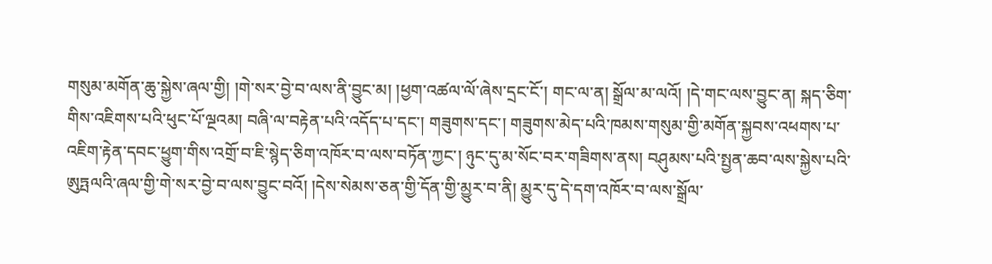གསུམ་མགོན་ཆུ་སྐྱེས་ཞལ་གྱི། །གེ་སར་བྱེ་བ་ལས་ནི་བྱུང་མ། །ཕྱག་འཚལ་ལོ་ཞེས་དྲང་ངོ་། གང་ལ་ན། སྒྲོལ་མ་ལའོ། །དེ་གང་ལས་བྱུང་ན། སྐད་ཅིག་གིས་འཇིགས་པའི་ཕུང་པོ་ལྔའམ། བཞི་ལ་བརྟེན་པའི་འདོད་པ་དང་། གཟུགས་དང་། གཟུགས་མེད་པའི་ཁམས་གསུམ་གྱི་མགོན་སྐྱབས་འཕགས་པ་འཇིག་རྟེན་དབང་ཕྱུག་གིས་འགྲོ་བ་ཇི་སྙེད་ཅིག་འཁོར་བ་ལས་བཏོན་ཀྱང་། ཉུང་དུ་མ་སོང་བར་གཟིགས་ནས། བཤུམས་པའི་སྤྱན་ཆབ་ལས་སྐྱེས་པའི་ཨུཏྤལའི་ཞལ་གྱི་གེ་སར་བྱེ་བ་ལས་བྱུང་བའོ། །དེས་སེམས་ཅན་གྱི་དོན་གྱི་མྱུར་བ་ནི། མྱུར་དུ་དེ་དག་འཁོར་བ་ལས་སྒྲོལ་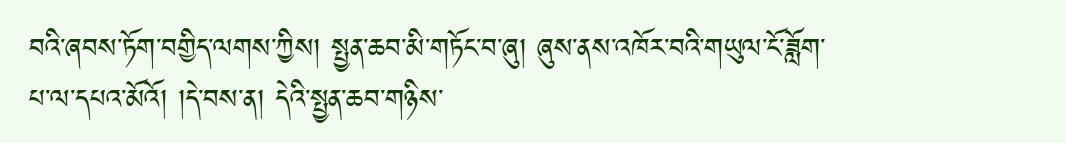བའི་ཞབས་ཏོག་བགྱིད་ལགས་ཀྱིས། སྤྱན་ཆབ་མི་གཏོང་བ་ཞུ། ཞུས་ནས་འཁོར་བའི་གཡུལ་ངོ་ཟློག་པ་ལ་དཔའ་མོའོ། །དེ་བས་ན། དེའི་སྤྱན་ཆབ་གཉིས་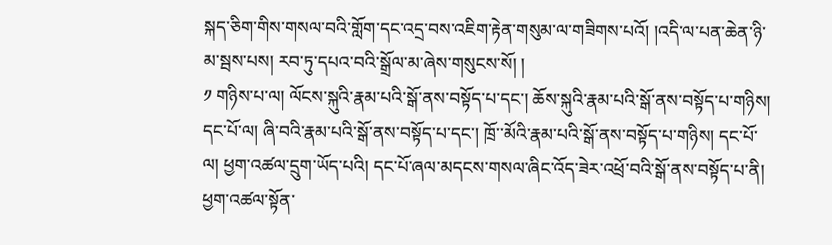སྐད་ཅིག་གིས་གསལ་བའི་གློག་དང་འདྲ་བས་འཇིག་རྟེན་གསུམ་ལ་གཟིགས་པའོ། །འདི་ལ་པན་ཆེན་ཉི་མ་སྦས་པས། རབ་ཏུ་དཔའ་བའི་སྒྲོལ་མ་ཞེས་གསུངས་སོ། །
༡ གཉིས་པ་ལ། ལོངས་སྐུའི་རྣམ་པའི་སྒོ་ནས་བསྟོད་པ་དང་། ཆོས་སྐུའི་རྣམ་པའི་སྒོ་ནས་བསྟོད་པ་གཉིས། དང་པོ་ལ། ཞི་བའི་རྣམ་པའི་སྒོ་ནས་བསྟོད་པ་དང་། ཁྲོ་་མོའི་རྣམ་པའི་སྒོ་ནས་བསྟོད་པ་གཉིས། དང་པོ་ལ། ཕྱག་འཚལ་དྲུག་ཡོད་པའི། དང་པོ་ཞལ་མདངས་གསལ་ཞིང་འོད་ཟེར་འཕྲོ་བའི་སྒོ་ནས་བསྟོད་པ་ནི། ཕྱག་འཚལ་སྟོན་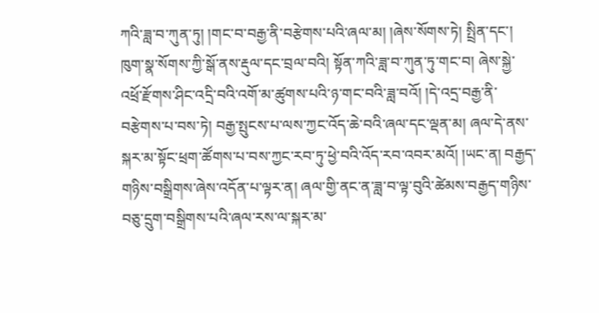ཀའི་ཟླ་བ་ཀུན་ཏུ། །གང་བ་བརྒྱ་ནི་བརྩེགས་པའི་ཞལ་མ། །ཞེས་སོགས་ཏེ། སྤྲིན་དང་། ཁུག་སྣ་སོགས་ཀྱི་སྒོ་ནས་རྡུལ་དང་བྲལ་བའི། སྟོན་ཀའི་ཟླ་བ་ཀུན་ཏུ་གང་བ། ཞེས་སྐྱེ་འཕྲོ་རྫོགས་ཤིང་འདྲི་བའི་འགོ་མ་ཚུགས་པའི་ཉ་གང་བའི་ཟླ་བའོ། །དེ་འདྲ་བརྒྱ་ནི་བརྩེགས་པ་བས་ཏེ། བརྒྱ་སྤུངས་པ་ལས་ཀྱང་འོད་ཆེ་བའི་ཞལ་དང་ལྡན་མ། ཞལ་དེ་ནས་སྐར་མ་སྟོང་ཕྲག་ཚོགས་པ་བས་ཀྱང་རབ་ཏུ་ཕྱེ་བའི་འོད་རབ་འབར་མའོ། །ཡང་ན། བརྒྱད་གཉིས་བསྒྲིགས་ཞེས་འདོན་པ་ལྟར་ན། ཞལ་གྱི་ནང་ན་ཟླ་བ་ལྟ་བུའི་ཚེམས་བརྒྱད་གཉིས་བཅུ་དྲུག་བསྒྲིགས་པའི་ཞལ་རས་ལ་སྐར་མ་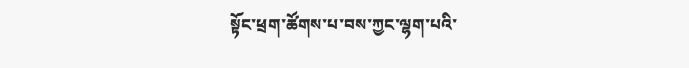སྟོང་ཕྲག་ཚོགས་པ་བས་ཀྱང་ལྷག་པའི་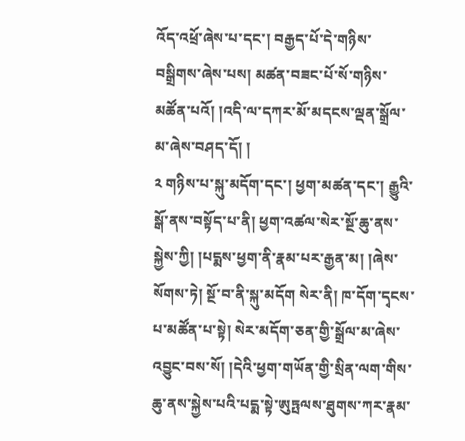འོད་འཕྲོ་ཞེས་པ་དང་། བརྒྱད་པོ་དེ་གཉིས་བསྒྲིགས་ཞེས་པས། མཚན་བཟང་པོ་སོ་གཉིས་མཚོན་པའོ། །འདི་ལ་དཀར་མོ་མདངས་ལྡན་སྒྲོལ་མ་ཞེས་བཤད་དོ། །
༢ གཉིས་པ་སྐུ་མདོག་དང་། ཕྱག་མཚན་དང་། རྒྱུའི་སྒོ་ནས་བསྟོད་པ་ནི། ཕྱག་འཚལ་སེར་སྔོ་ཆུ་ནས་སྐྱེས་ཀྱི། །པདྨས་ཕྱག་ནི་རྣམ་པར་རྒྱན་མ། །ཞེས་སོགས་ཏེ། སྔོ་བ་ནི་སྐུ་མདོག སེར་ནི། ཁ་དོག་དྭངས་པ་མཚོན་པ་སྟེ། སེར་མདོག་ཅན་གྱི་སྒྲོལ་མ་ཞེས་འབྱུང་བས་སོ། །དེའི་ཕྱག་གཡོན་གྱི་སྲིན་ལག་གིས་ཆུ་ནས་སྐྱེས་པའི་པདྨ་སྟེ་ཨུཏྤལས་ཐུགས་ཀར་རྣམ་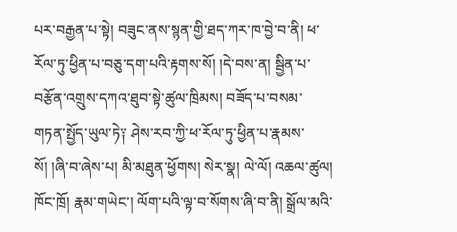པར་བརྒྱན་པ་སྟེ། བཟུང་ནས་སྙན་གྱི་ཐད་ཀར་ཁ་བྱེ་བ་ནི། ཕ་རོལ་ཏུ་ཕྱིན་པ་བཅུ་དག་པའི་རྟགས་སོ། །དེ་བས་ན། སྦྱིན་པ་བརྩོན་འགྲུས་དཀའ་ཐུབ་སྟེ་ཚུལ་ཁྲིམས། བཟོད་པ་བསམ་གཏན་སྤྱོད་ཡུལ་ཏེ༑ ཤེས་རབ་ཀྱི་ཕ་རོལ་ཏུ་ཕྱིན་པ་རྣམས་སོ། །ཞི་བ་ཞེས་པ། མི་མཐུན་ཕྱོགས། སེར་སྣ། ལེ་ལོ། འཆལ་ཚུལ། ཁོང་ཁྲོ། རྣམ་གཡེང་། ལོག་པའི་ལྟ་བ་སོགས་ཞི་བ་ནི། སྒྲོལ་མའི་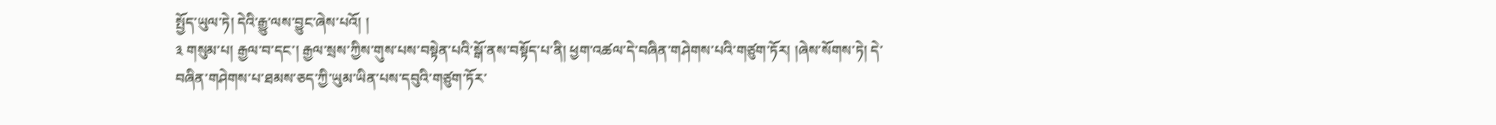སྤྱོད་ཡུལ་ཏེ། དེའི་རྒྱུ་ལས་བྱུང་ཞེས་པའོ། །
༣ གསུམ་པ། རྒྱལ་བ་དང་། རྒྱལ་སྲས་ཀྱིས་གུས་པས་བསྟེན་པའི་སྒོ་ནས་བསྟོད་པ་ནི། ཕྱག་འཚལ་དེ་བཞིན་གཤེགས་པའི་གཙུག་ཏོར། །ཞེས་སོགས་ཏེ། དེ་བཞིན་གཤེགས་པ་ཐམས་ཅད་ཀྱི་ཡུམ་ཡིན་པས་དབུའི་གཙུག་ཏོར་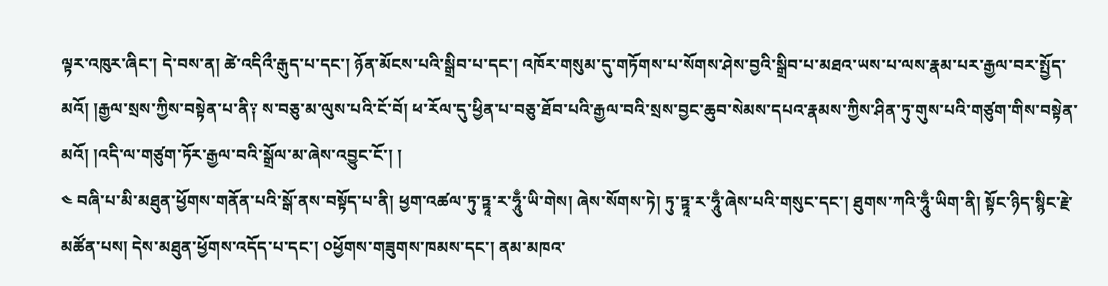ལྟར་འཁུར་ཞིང་། དེ་བས་ན། ཚེ་འདིའྀ་རྒུད་པ་དང་། ཉོན་མོངས་པའི་སྒྲིབ་པ་དང་། འཁོར་གསུམ་དུ་གཏོགས་པ་སོགས་ཤེས་བྱའི་སྒྲིབ་པ་མཐའ་ཡས་པ་ལས་རྣམ་པར་རྒྱལ་བར་སྤྱོད་མའོ། །རྒྱལ་སྲས་ཀྱིས་བསྟེན་པ་ནི༑ ས་བཅུ་མ་ལུས་པའི་ངོ་བོ། ཕ་རོལ་དུ་ཕྱིན་པ་བཅུ་ཐོབ་པའི་རྒྱལ་བའི་སྲས་བྱང་ཆུབ་སེམས་དཔའ་རྣམས་ཀྱིས་ཤིན་ཏུ་གུས་པའི་གཙུག་གིས་བསྟེན་མའོ། །འདི་ལ་གཙུག་ཏོར་རྒྱལ་བའི་སྒྲོལ་མ་ཞེས་འབྱུང་ངོ་། །
༤ བཞི་པ་མི་མཐུན་ཕྱོགས་གནོན་པའི་སྒོ་ནས་བསྟོད་པ་ནི། ཕྱག་འཚལ་ཏུ་ཏྟཱ་ར་ཧཱུྃ་ཡི་གེས། ཞེས་སོགས་ཏེ། ཏུ་ཏྟཱ་ར་ཧཱུྃ་ཞེས་པའི་གསུང་དང་། ཐུགས་ཀའི་ཧཱུྃ་ཡིག་ནི། སྟོང་ཉིད་སྙིང་རྗེ་མཚོན་པས། དེས་མཐུན་ཕྱོགས་འདོད་པ་དང་། ༠ཕྱོགས་གཟུགས་ཁམས་དང་། ནམ་མཁའ་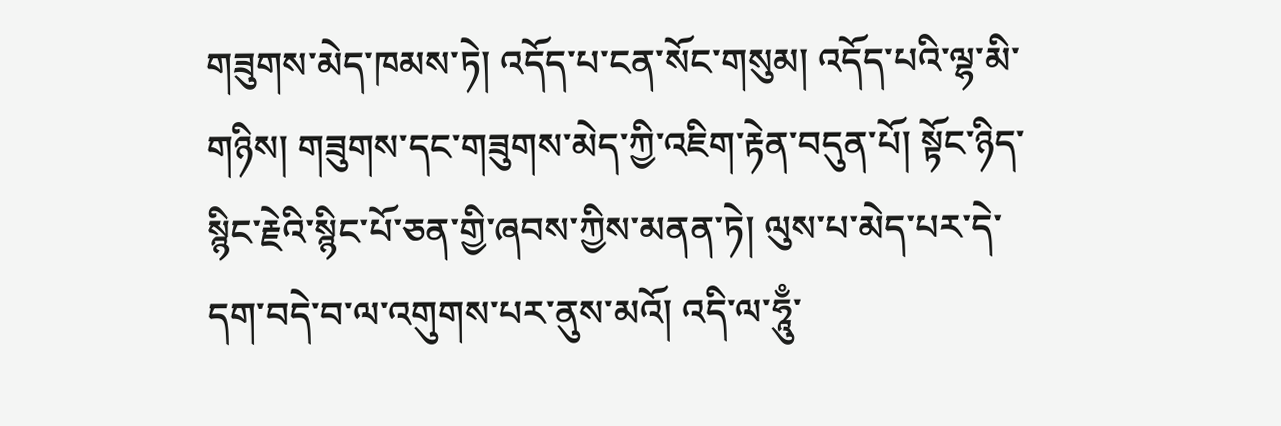གཟུགས་མེད་ཁམས་ཏེ། འདོད་པ་ངན་སོང་གསུམ། འདོད་པའི་ལྷ་མི་གཉིས། གཟུགས་དང་གཟུགས་མེད་ཀྱི་འཇིག་རྟེན་བདུན་པོ། སྟོང་ཉིད་སྙིང་རྗེའི་སྙིང་པོ་ཅན་གྱི་ཞབས་ཀྱིས་མནན་ཏེ། ལུས་པ་མེད་པར་དེ་དག་བདེ་བ་ལ་འགུགས་པར་ནུས་མའོ། འདི་ལ་ཧཱུྃ་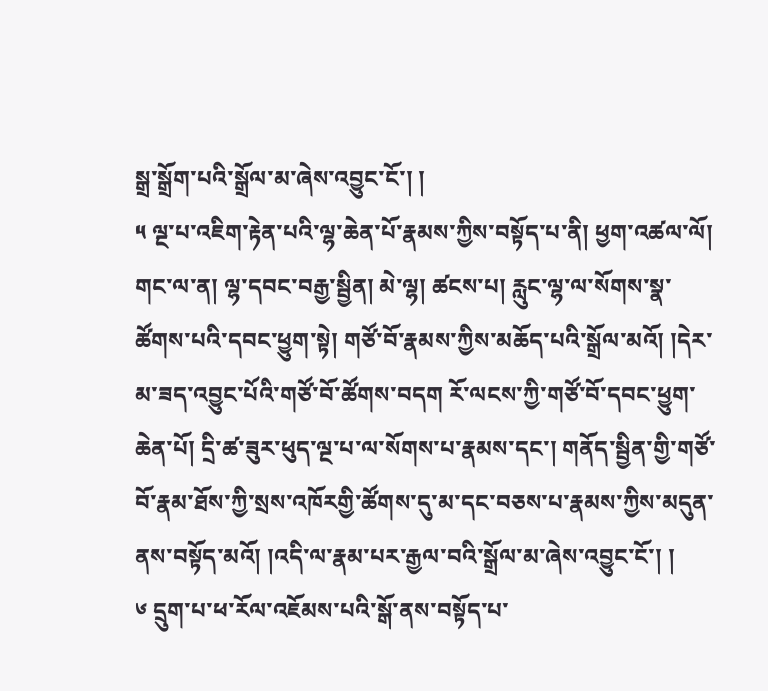སྒྲ་སྒྲོག་པའི་སྒྲོལ་མ་ཞེས་འབྱུང་ངོ་། །
༥ ལྔ་པ་འཇིག་རྟེན་པའི་ལྷ་ཆེན་པོ་རྣམས་ཀྱིས་བསྟོད་པ་ནི། ཕྱག་འཚལ་ལོ། གང་ལ་ན། ལྷ་དབང་བརྒྱ་སྦྱིན། མེ་ལྷ། ཚངས་པ། རླུང་ལྷ་ལ་སོགས་སྣ་ཚོགས་པའི་དབང་ཕྱུག་སྟེ། གཙོ་བོ་རྣམས་ཀྱིས་མཆོད་པའི་སྒྲོལ་མའོ། །དེར་མ་ཟད་འབྱུང་པོའི་གཙོ་བོ་ཚོགས་བདག རོ་ལངས་ཀྱི་གཙོ་བོ་དབང་ཕྱུག་ཆེན་པོ། དྲི་ཚ་ཟུར་ཕུད་ལྔ་པ་ལ་སོགས་པ་རྣམས་དང་། གནོད་སྦྱིན་གྱི་གཙོ་བོ་རྣམ་ཐོས་ཀྱི་སྲས་འཁོརགྱི་ཚོགས་དུ་མ་དང་བཅས་པ་རྣམས་ཀྱིས་མདུན་ནས་བསྟོད་མའོ། །འདི་ལ་རྣམ་པར་རྒྱལ་བའི་སྒྲོལ་མ་ཞེས་འབྱུང་ངོ་། །
༦ དྲུག་པ་ཕ་རོལ་འཇོམས་པའི་སྒོ་ནས་བསྟོད་པ་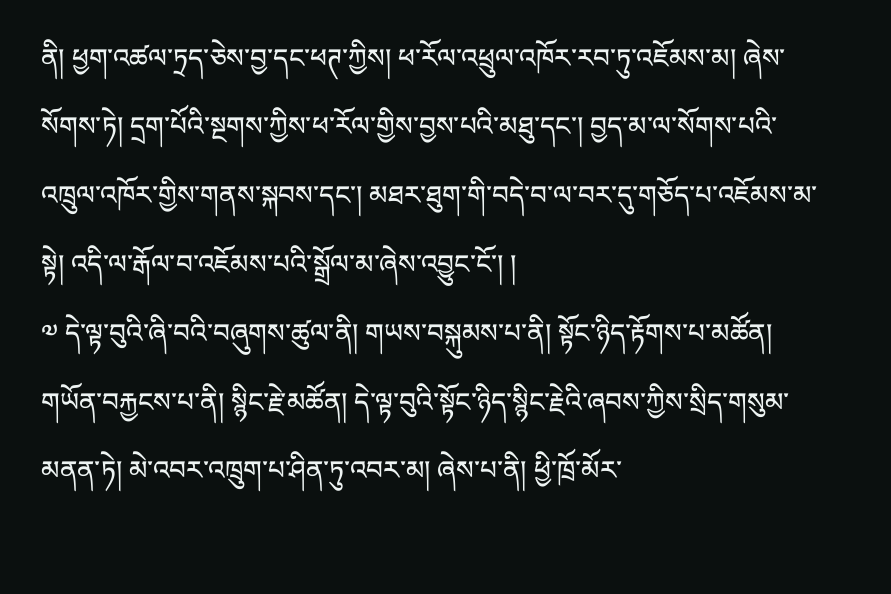ནི། ཕྱག་འཚལ་ཏྲད་ཅེས་བྱ་དང་ཕཊ་ཀྱིས། ཕ་རོལ་འཕྲུལ་འཁོར་རབ་ཏུ་འཇོམས་མ། ཞེས་སོགས་ཏེ། དྲག་པོའི་སྔགས་ཀྱིས་ཕ་རོལ་གྱིས་བྱས་པའི་མཐུ་དང་། བྱད་མ་ལ་སོགས་པའི་འཁྲུལ་འཁོར་གྱིས་གནས་སྐབས་དང་། མཐར་ཐུག་གི་བདེ་བ་ལ་བར་དུ་གཅོད་པ་འཇོམས་མ་སྟེ། འདི་ལ་རྒོལ་བ་འཇོམས་པའི་སྒྲོལ་མ་ཞེས་འབྱུང་ངོ་། །
༧ དེ་ལྟ་བུའི་ཞི་བའི་བཞུགས་ཚུལ་ནི། གཡས་བསྐུམས་པ་ནི། སྟོང་ཉིད་རྟོགས་པ་མཚོན། གཡོན་བརྐྱངས་པ་ནི། སྙིང་རྗེ་མཚོན། དེ་ལྟ་བུའི་སྟོང་ཉིད་སྙིང་རྗེའི་ཞབས་ཀྱིས་སྲིད་གསུམ་མནན་ཏེ། མེ་འབར་འཁྲུག་པ་ཤིན་ཏུ་འབར་མ། ཞེས་པ་ནི། ཕྱི་ཁྲོ་མོར་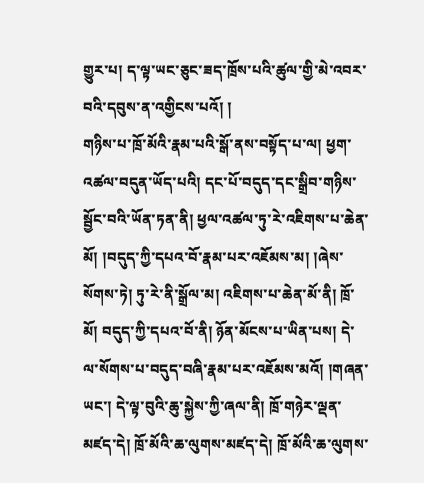གྱུར་པ། ད་ལྟ་ཡང་ཅུང་ཟད་ཁྲོས་པའི་ཚུལ་གྱི་མེ་འབར་བའི་དབུས་ན་འགྱིངས་པའོ། །
གཉིས་པ་ཁྲོ་མོའི་རྣམ་པའི་སྒོ་ནས་བསྟོད་པ་ལ། ཕྱག་འཚལ་བདུན་ཡོད་པའི། དང་པོ་བདུད་དང་སྒྲིབ་གཉིས་སྦྱོང་བའི་ཡོན་ཏན་ནི། ཕྱལ་འཚལ་ཏུ་རེ་འཇིགས་པ་ཆེན་མོ། །བདུད་ཀྱི་དཔའ་བོ་རྣམ་པར་འཇོམས་མ། །ཞེས་སོགས་ཏེ། ཏུ་རེ་ནི་སྒྲོལ་མ། འཇིགས་པ་ཆེན་མོ་ནི། ཁྲོ་མོ། བདུད་ཀྱི་དཔའ་བོ་ནི། ཉོན་མོངས་པ་ཡིན་པས། དེ་ལ་སོགས་པ་བདུད་བཞི་རྣམ་པར་འཇོམས་མའོ། །གཞན་ཡང་། དེ་ལྟ་བུའི་ཆུ་སྐྱེས་ཀྱི་ཞལ་ནི། ཁྲོ་གཉེར་ལྡན་མཛད་དེ། ཁྲོ་མོའི་ཆ་ལུགས་མཛད་དེ། ཁྲོ་མོའི་ཆ་ལུགས་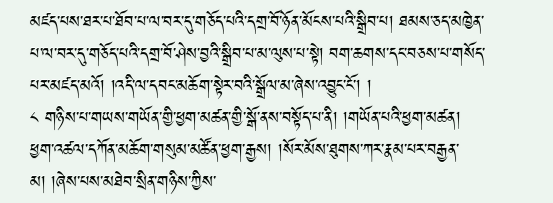མཛད་པས་ཐར་པ་ཐོབ་པ་ལ་བར་དུ་གཅོད་པའི་དགྲ་བོ་ཉོན་མོངས་པའི་སྒྲིབ་པ། ཐམས་ཅད་མཁྱེན་པ་ལ་བར་དུ་གཅོད་པའི་དགྲ་བོ་ཤེས་བྱའི་སྒྲིབ་པ་མ་ལུས་པ་སྟེ། བག་ཆགས་དང་བཅས་པ་གསོད་པར་མཛད་མའོ། །འདི་ལ་དབང་མཆོག་སྟེར་བའི་སྒྲོལ་མ་ཞེས་འབྱུང་ངོ་། །
༨ གཉིས་པ་གཡས་གཡོན་གྱི་ཕྱག་མཚན་གྱི་སྒོ་ནས་བསྟོད་པ་ནི། །གཡོན་པའི་ཕྱག་མཚན། ཕྱག་འཚལ་དཀོན་མཆོག་གསུམ་མཚོན་ཕྱག་རྒྱས། །སོར་མོས་ཐུགས་ཀར་རྣམ་པར་བརྒྱན་མ། །ཞེས་པས་མཐེབ་སྲིན་གཉིས་ཀྱིས་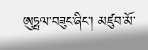ཨུཏྤལ་བཟུང་ཞིང་། མཛུབ་མོ་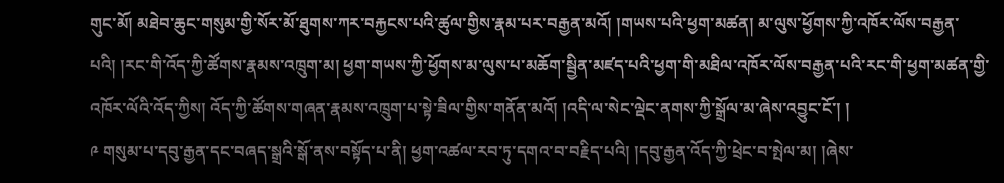གུང་མོ། མཐེབ་ཆུང་གསུམ་གྱི་སོར་མོ་ཐུགས་ཀར་བརྐྱངས་པའི་ཚུལ་གྱིས་རྣམ་པར་བརྒྱན་མའོ། །གཡས་པའི་ཕྱག་མཚན། མ་ལུས་ཕྱོགས་ཀྱི་འཁོར་ལོས་བརྒྱན་པའི། །རང་གི་འོད་ཀྱི་ཚོགས་རྣམས་འཁྲུག་མ། ཕྱག་གཡས་ཀྱི་ཕྱོགས་མ་ལུས་པ་མཆོག་སྦྱིན་མཛད་པའི་ཕྱག་གི་མཐིལ་འཁོར་ལོས་བརྒྱན་པའི་རང་གི་ཕྱག་མཚན་གྱི་འཁོར་ལོའི་འོད་ཀྱིས། འོད་ཀྱི་ཚོགས་གཞན་རྣམས་འཁྲུག་པ་སྟེ་ཟིལ་གྱིས་གནོན་མའོ། །འདི་ལ་སེང་ལྡེང་ནགས་ཀྱི་སྒྲོལ་མ་ཞེས་འབྱུང་ངོ་། །
༩ གསུམ་པ་དབུ་རྒྱན་དང་བཞད་སྒྲའི་སྒོ་ནས་བསྟོད་པ་ནི། ཕྱག་འཚལ་རབ་ཏུ་དགའ་བ་བརྗིད་པའི། །དབུ་རྒྱན་འོད་ཀྱི་ཕྲེང་བ་སྤེལ་མ། །ཞེས་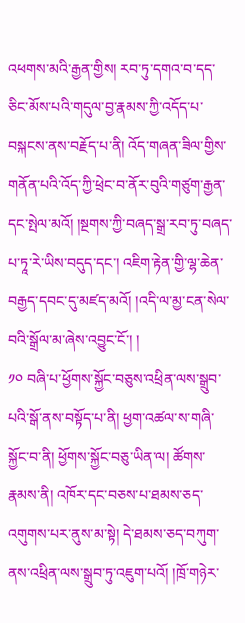འཕགས་མའི་རྒྱན་གྱིས། རབ་ཏུ་དགའ་བ་དད་ཅིང་མོས་པའི་གདུལ་བྱ་རྣམས་ཀྱི་འདོད་པ་བསྐངས་ནས་བརྗོད་པ་ནི། འོད་གཞན་ཟིལ་གྱིས་གནོན་པའི་འོད་ཀྱི་ཕྲེང་བ་ནོར་བུའི་གཙུག་རྒྱན་དང་སྤེལ་མའོ། །སྔགས་ཀྱི་བཞད་སྒྲ་རབ་ཏུ་བཞད་པ་ཏཱ་རེ་ཡིས་བདུད་དང་། འཇིག་རྟེན་གྱི་ལྷ་ཆེན་བརྒྱད་དབང་དུ་མཛད་མའོ། །འདི་ལ་མྱ་ངན་སེལ་བའི་སྒྲོལ་མ་ཞེས་འབྱུང་ངོ་། །
༡༠ བཞི་པ་ཕྱོགས་སྐྱོང་བཅུས་འཕྲིན་ལས་སྒྲུབ་པའི་སྒོ་ནས་བསྟོད་པ་ནི། ཕྱག་འཚལ་ས་གཞི་སྐྱོང་བ་ནི། ཕྱོགས་སྐྱོང་བཅུ་ཡིན་ལ། ཚོགས་རྣམས་ནི། འཁོར་དང་བཅས་པ་ཐམས་ཅད་འགུགས་པར་ནུས་མ་སྟེ། དེ་ཐམས་ཅད་བཀུག་ནས་འཕྲིན་ལས་སྒྲུབ་ཏུ་འཇུག་པའོ། །ཁྲོ་གཉེར་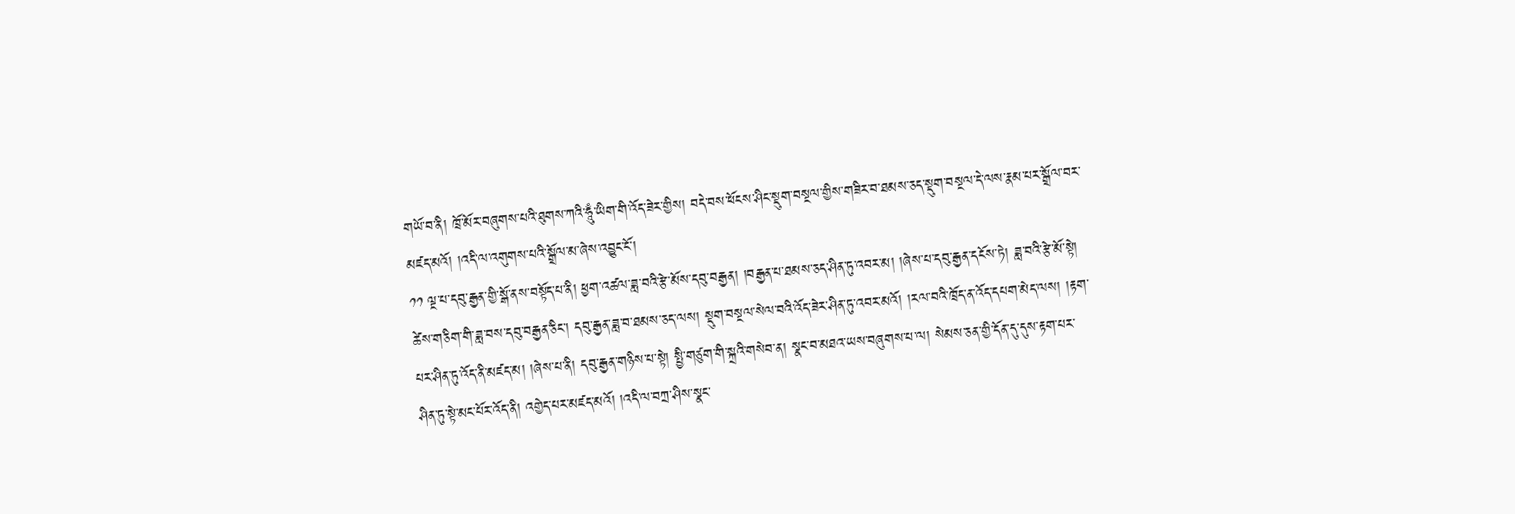གཡོ་བ་ནི། ཁྲོ་མོར་བཞུགས་པའི་ཐུགས་ཀའི་ཧཱུྃ་ཡིག་གི་འོད་ཟེར་གྱིས། བདེ་བས་ཕོངས་ཤིང་སྡུག་བསྔལ་གྱིས་གཟིར་བ་ཐམས་ཅད་སྡུག་བསྔལ་དེ་ལས་རྣམ་པར་སྒྲོལ་བར་མཛད་མའོ། །འདི་ལ་འགུགས་པའི་སྒྲོལ་མ་ཞེས་འབྱུང་ངོ་།
༡༡ ལྔ་པ་དབུ་རྒྱན་གྱི་སྒོ་ནས་བསྟོད་པ་ནི། ཕྱག་འཚལ་ཟླ་བའི་རྩེ་མོས་དབུ་བརྒྱན། །བརྒྱན་པ་ཐམས་ཅད་ཤིན་ཏུ་འབར་མ། །ཞེས་པ་དབུ་རྒྱན་དངོས་ཏེ། ཟླ་བའི་རྩེ་མོ་སྟེ། ཚེས་གཅིག་གི་ཟླ་བས་དབུ་བརྒྱན་ཅིང་། དབུ་རྒྱན་ཟླ་བ་ཐམས་ཅད་ལས། སྡུག་བསྔལ་སེལ་བའི་འོད་ཟེར་ཤིན་ཏུ་འབར་མའོ། །རལ་བའི་ཁྲོད་ན་འོད་དཔག་མེད་ལས། །རྟག་པར་ཤིན་ཏུ་འོད་ནི་མཛད་མ། །ཞེས་པ་ནི། དབུ་རྒྱན་གཉིས་པ་སྟེ། སྤྱི་གཙུག་གི་སྐྲའི་གསེབ་ན། སྣང་བ་མཐའ་ཡས་བཞུགས་པ་ལ། སེམས་ཅན་གྱི་དོན་དུ་དུས་རྟག་པར་ཤིན་ཏུ་སྟེ་མང་པོར་འོད་ནི། འགྱེད་པར་མཛད་མའོ། །འདི་ལ་བཀྲ་ཤིས་སྣང་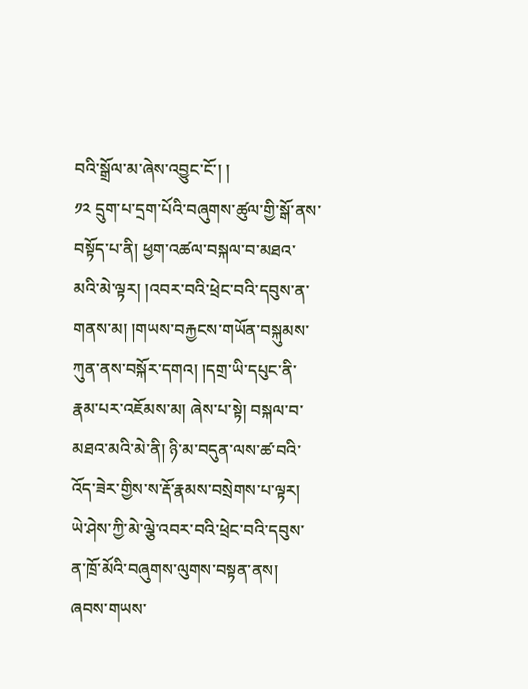བའི་སྒྲོལ་མ་ཞེས་འབྱུང་ངོ་། །
༡༢ དྲུག་པ་དྲག་པོའི་བཞུགས་ཚུལ་གྱི་སྒོ་ནས་བསྟོད་པ་ནི། ཕྱག་འཚལ་བསྐལ་བ་མཐའ་མའི་མེ་ལྟར། །འབར་བའི་ཕྲེང་བའི་དབུས་ན་གནས་མ། །གཡས་བརྐྱངས་གཡོན་བསྐུམས་ཀུན་ནས་བསྐོར་དགའ། །དགྲ་ཡི་དཔུང་ནི་རྣམ་པར་འཇོམས་མ། ཞེས་པ་སྟེ། བསྐལ་བ་མཐའ་མའི་མེ་ནི། ཉི་མ་བདུན་ལས་ཚ་བའི་འོད་ཟེར་གྱིས་ས་རྡོ་རྣམས་བསྲེགས་པ་ལྟར། ཡེ་ཤེས་ཀྱི་མེ་ལྕེ་འབར་བའི་ཕྲེང་བའི་དབུས་ན་ཁྲོ་མོའི་བཞུགས་ལུགས་བསྟན་ནས། ཞབས་གཡས་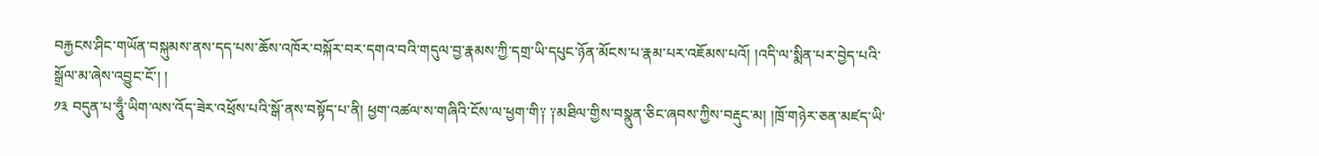བརྐྱངས་ཤིང་གཡོན་བསྐུམས་ནས་དད་པས་ཆོས་འཁོར་བསྐོར་བར་དགའ་བའི་གདུལ་བྱ་རྣམས་ཀྱི་དགྲ་ཡི་དཔུང་ཉོན་མོངས་པ་རྣམ་པར་འཇོམས་པའོ། །འདི་ལ་སྨིན་པར་བྱེད་པའི་སྒྲོལ་མ་ཞེས་འབྱུང་ངོ་། །
༡༣ བདུན་པ་ཧཱུྃ་ཡིག་ལས་འོད་ཟེར་འཕྲོས་པའི་སྒོ་ནས་བསྟོད་པ་ནི། ཕྱག་འཚལ་ས་གཞིའི་ངོས་ལ་ཕྱག་གི༑ ༑མཐིལ་གྱིས་བསྣུན་ཅིང་ཞབས་ཀྱིས་བརྡུང་མ། །ཁྲོ་གཉེར་ཅན་མཛད་ཡི་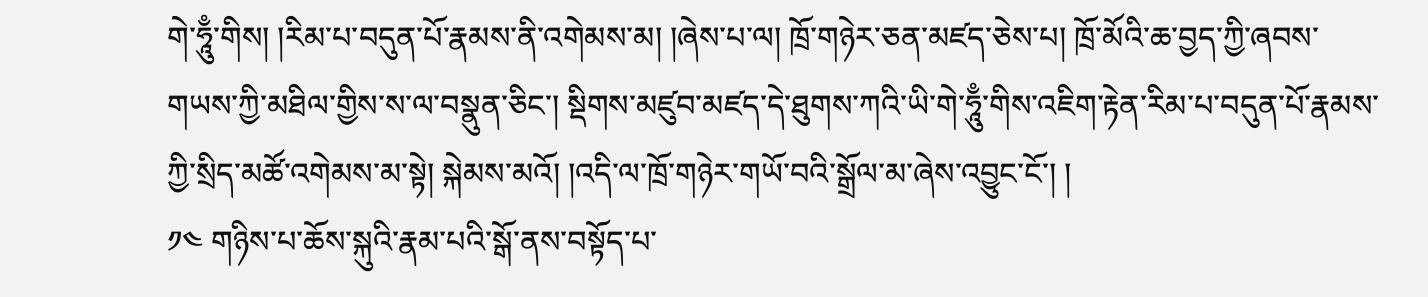གེ་ཧཱུྃ་གིས། །རིམ་པ་བདུན་པོ་རྣམས་ནི་འགེམས་མ། །ཞེས་པ་ལ། ཁྲོ་གཉེར་ཅན་མཛད་ཅེས་པ། ཁྲོ་མོའི་ཆ་བྱད་ཀྱི་ཞབས་གཡས་ཀྱི་མཐིལ་གྱིས་ས་ལ་བསྣུན་ཅིང་། སྡིགས་མཛུབ་མཛད་དེ་ཐུགས་ཀའི་ཡི་གེ་ཧཱུྃ་གིས་འཇིག་རྟེན་རིམ་པ་བདུན་པོ་རྣམས་ཀྱི་སྲིད་མཚོ་འགེམས་མ་སྟེ། སྐེམས་མའོ། །འདི་ལ་ཁྲོ་གཉེར་གཡོ་བའི་སྒྲོལ་མ་ཞེས་འབྱུང་ངོ་། །
༡༤ གཉིས་པ་ཆོས་སྐུའི་རྣམ་པའི་སྒོ་ནས་བསྟོད་པ་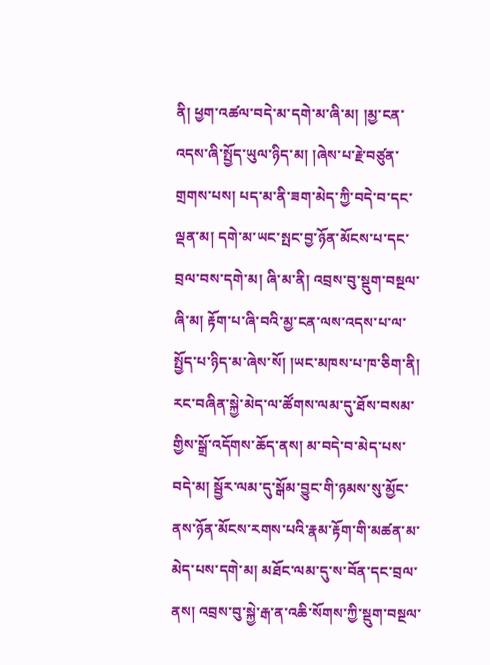ནི། ཕྱག་འཚལ་བདེ་མ་དགེ་མ་ཞི་མ། །མྱ་ངན་འདས་ཞི་སྤྱོད་ཡུལ་ཉིད་མ། །ཞེས་པ་རྗེ་བཙུན་གྲགས་པས། པད་མ་ནི་ཟག་མེད་ཀྱི་བདེ་བ་དང་ལྡན་མ། དགེ་མ་ཡང་སྤང་བྱ་ཉོན་མོངས་པ་དང་བྲལ་བས་དགེ་མ། ཞི་མ་ནི། འབྲས་བུ་སྡུག་བསྔལ་ཞི་མ། རྟོག་པ་ཞི་བའི་མྱ་ངན་ལས་འདས་པ་ལ་སྤྱོད་པ་ཉིད་མ་ཞེས་སོ། །ཡང་མཁས་པ་ཁ་ཅིག་ནི། རང་བཞིན་སྐྱེ་མེད་ལ་ཚོགས་ལམ་དུ་ཐོས་བསམ་གྱིས་སྒྲོ་འདོགས་ཆོད་ནས། མ་བདེ་བ་མེད་པས་བདེ་མ། སྦྱོར་ལམ་དུ་སྒོམ་བྱུང་གི་ཉམས་སུ་མྱོང་ནས་ཉོན་མོངས་རགས་པའི་རྣམ་རྟོག་གི་མཚན་མ་མེད་པས་དགེ་མ། མཐོང་ལམ་དུ་ས་བོན་དང་བྲལ་ནས། འབྲས་བུ་སྐྱེ་རྒ་ན་འཆི་སོགས་ཀྱི་སྡུག་བསྔལ་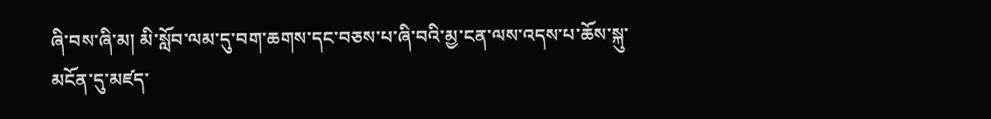ཞི་བས་ཞི་མ། མི་སློབ་ལམ་དུ་བག་ཆགས་དང་བཅས་པ་ཞི་བའི་མྱ་ངན་ལས་འདས་པ་ཆོས་སྐུ་མངོན་དུ་མཛད་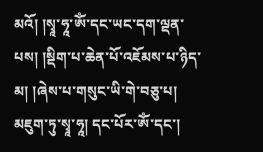མའོ། །སྭཱ་ཧཱ་ཨོཾ་དང་ཡང་དག་ལྡན་པས། །སྡིག་པ་ཆེན་པོ་འཇོམས་པ་ཉིད་མ། །ཞེས་པ་གསུང་ཡི་གེ་བཅུ་པ། མཇུག་ཏུ་སྭཱ་ཧཱ། དང་པོར་ཨོཾ་དང་།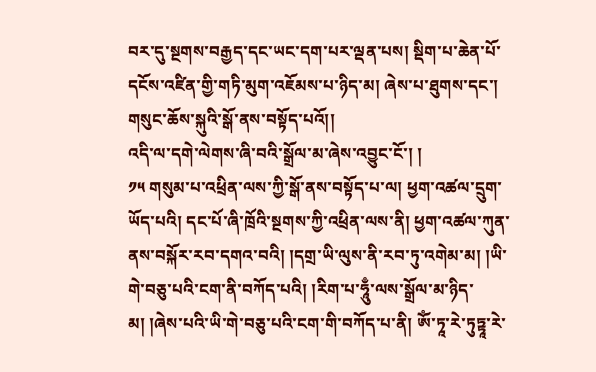བར་དུ་སྔགས་བརྒྱད་དང་ཡང་དག་པར་ལྡན་པས། སྡིག་པ་ཆེན་པོ་དངོས་འཛིན་གྱི་གཏི་མུག་འཇོམས་པ་ཉིད་མ། ཞེས་པ་ཐུགས་དང་། གསུང་ཆོས་སྐུའི་སྒོ་ནས་བསྟོད་པའོ།།
འདི་ལ་དགེ་ལེགས་ཞི་བའི་སྒྲོལ་མ་ཞེས་འབྱུང་ངོ་། །
༡༥ གསུམ་པ་འཕྲིན་ལས་ཀྱི་སྒོ་ནས་བསྟོད་པ་ལ། ཕྱག་འཚལ་དྲུག་ཡོད་པའི། དང་པོ་ཞི་ཁྲོའི་སྔགས་ཀྱི་འཕྲིན་ལས་ནི། ཕྱག་འཚལ་ཀུན་ནས་བསྐོར་རབ་དགའ་བའི། །དགྲ་ཡི་ལུས་ནི་རབ་ཏུ་འགེམ་མ། །ཡི་གེ་བཅུ་པའི་ངག་ནི་བཀོད་པའི། །རིག་པ་ཧཱུྃ་ལས་སྒྲོལ་མ་ཉིད་མ། །ཞེས་པའི་ཡི་གེ་བཅུ་པའི་ངག་གི་བཀོད་པ་ནི། ཨོཾ་ཏཱ་རེ་ཏུཏྟཱ་རེ་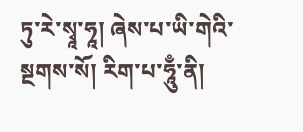ཏུ་རེ་སྭཱ་ཧཱ། ཞེས་པ་ཡི་གེའི་སྔགས་སོ། རིག་པ་ཧཱུྃ་ནི།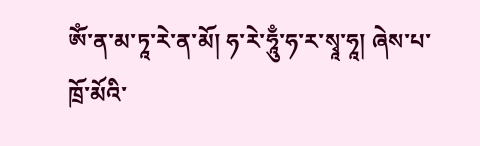ཨོཾ་ན་མ་ཏཱ་རེ་ན་མོ། ཧ་རེ་ཧཱུྃ་ཧ་ར་སྭཱ་ཧཱ། ཞེས་པ་ཁྲོ་མོའི་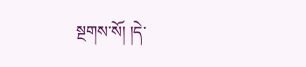སྔགས་སོ། །དེ་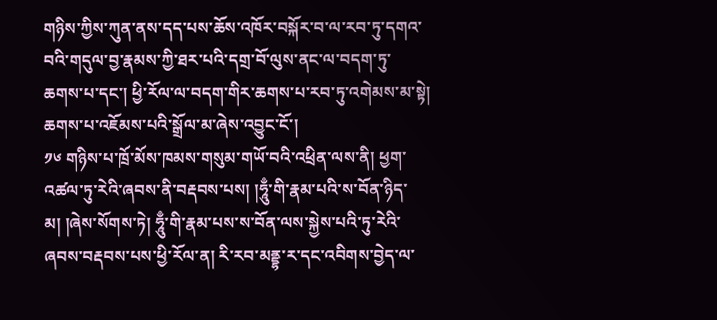གཉིས་ཀྱིས་ཀུན་ནས་དད་པས་ཆོས་འཁོར་བསྐོར་བ་ལ་རབ་ཏུ་དགའ་བའི་གདུལ་བྱ་རྣམས་ཀྱི་ཐར་པའི་དགྲ་བོ་ལུས་ནང་ལ་བདག་ཏུ་ཆགས་པ་དང་། ཕྱི་རོལ་ལ་བདག་གིར་ཆགས་པ་རབ་ཏུ་འགེམས་མ་སྟེ། ཆགས་པ་འཇོམས་པའི་སྒྲོལ་མ་ཞེས་འབྱུང་ངོ་།
༡༦ གཉིས་པ་ཁྲོ་མོས་ཁམས་གསུམ་གཡོ་བའི་འཕྲིན་ལས་ནི། ཕྱག་འཚལ་ཏུ་རེའི་ཞབས་ནི་བརྡབས་པས། །ཧཱུྃ་གི་རྣམ་པའི་ས་བོན་ཉིད་མ། །ཞེས་སོགས་ཏེ། ཧཱུྃ་གི་རྣམ་པས་ས་བོན་ལས་སྐྱེས་པའི་ཏུ་རེའི་ཞབས་བརྡབས་པས་ཕྱི་རོལ་ན། རི་རབ་མནྡྷ་ར་དང་འབིགས་བྱེད་ལ་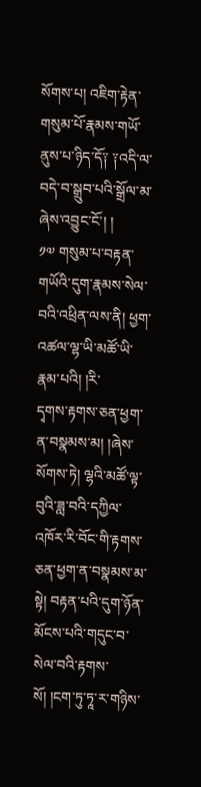སོགས་པ། འཇིག་རྟེན་གསུམ་པོ་རྣམས་གཡོ་ནུས་པ་ཉིད་དོ༑ ༑འདི་ལ་བདེ་བ་སྒྲུབ་པའི་སྒྲོལ་མ་ཞེས་འབྱུང་ངོ་། །
༡༧ གསུམ་པ་བརྟན་གཡོའི་དུག་རྣམས་སེལ་བའི་འཕྲིན་ལས་ནི། ཕྱག་འཚལ་ལྷ་ཡི་མཚོ་ཡི་རྣམ་པའི། །རི་
དྭགས་རྟགས་ཅན་ཕྱག་ན་བསྣམས་མ། །ཞེས་སོགས་ཏེ། ལྷའི་མཚོ་ལྟ་བུའི་ཟླ་བའི་དཀྱིལ་འཁོར་རི་བོང་གི་རྟགས་ཅན་ཕྱག་ན་བསྣམས་མ་སྟེ། བརྟན་པའི་དུག་ཉོན་མོངས་པའི་གདུང་བ་སེལ་བའི་རྟགས་སོ། །ངག་ཏུ་ཏཱ་ར་གཉིས་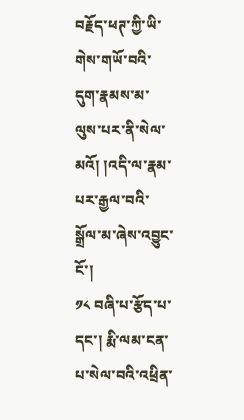བརྗོད་ཕཊ་ཀྱི་ཡི་གེས་གཡོ་བའི་དུག་རྣམས་མ་ལུས་པར་ནི་སེལ་མའོ། །འདི་ལ་རྣམ་པར་རྒྱལ་བའི་སྒྲོལ་མ་ཞེས་འབྱུང་ངོ་།
༡༨ བཞི་པ་རྩོད་པ་དང་། རྨི་ལམ་ངན་པ་སེལ་བའི་འཕྲིན་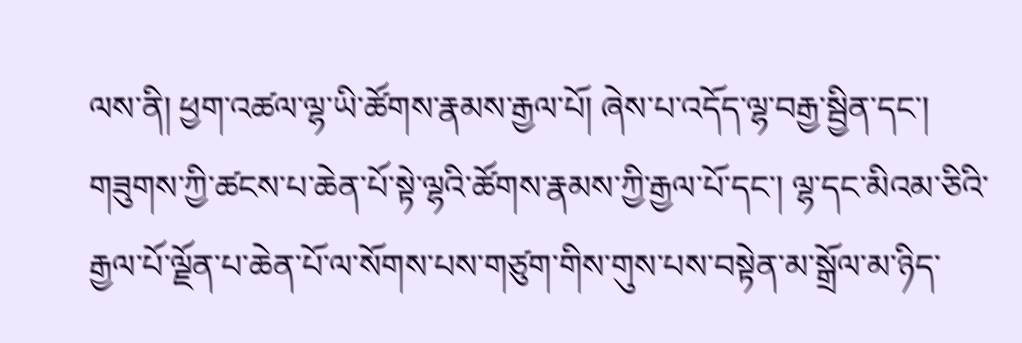ལས་ནི། ཕྱག་འཚལ་ལྷ་ཡི་ཚོགས་རྣམས་རྒྱལ་པོ། ཞེས་པ་འདོད་ལྷ་བརྒྱ་སྦྱིན་དང་། གཟུགས་ཀྱི་ཚངས་པ་ཆེན་པོ་སྟེ་ལྷའི་ཚོགས་རྣམས་ཀྱི་རྒྱལ་པོ་དང་། ལྷ་དང་མིའམ་ཅིའི་རྒྱལ་པོ་ལྗོན་པ་ཆེན་པོ་ལ་སོགས་པས་གཙུག་གིས་གུས་པས་བསྟེན་མ་སྒྲོལ་མ་ཉིད་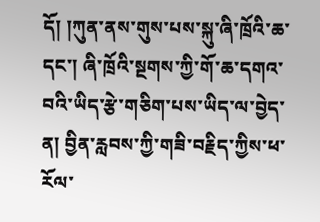དོ། །ཀུན་ནས་གུས་པས་སྐུ་ཞི་ཁྲོའི་ཆ་དང་། ཞི་ཁྲོའི་སྔགས་ཀྱི་གོ་ཆ་དགའ་བའི་ཡིད་རྩེ་གཅིག་པས་ཡིད་ལ་བྱེད་ན། བྱིན་རླབས་ཀྱི་གཟི་བརྗིད་ཀྱིས་ཕ་རོལ་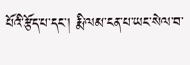པོའི་རྩོད་པ་དང་། རྨི་ལམ་ངན་པ་ཡང་སེལ་བ་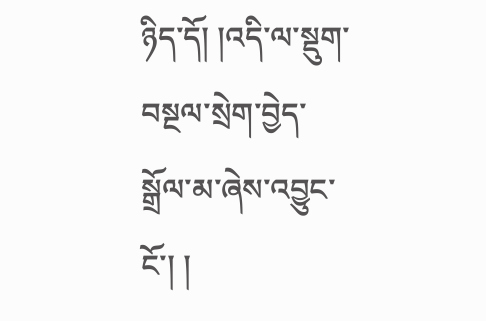ཉིད་དོ། །འདི་ལ་སྡུག་བསྔལ་སྲེག་བྱེད་སྒྲོལ་མ་ཞེས་འབྱུང་ངོ་། །